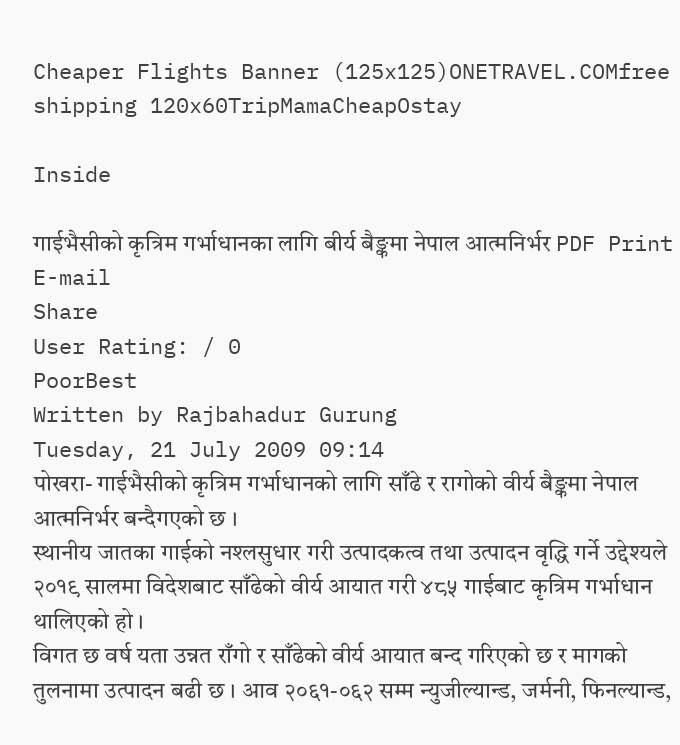Cheaper Flights Banner (125x125)ONETRAVEL.COMfree shipping 120x60TripMamaCheapOstay

Inside

गाईभैसीको कृत्रिम गर्भाधानका लागि बीर्य बैङ्कमा नेपाल आत्मनिर्भर PDF Print E-mail
Share
User Rating: / 0
PoorBest
Written by Rajbahadur Gurung
Tuesday, 21 July 2009 09:14
पोखरा- गाईभैसीको कृत्रिम गर्भाधानको लागि साँढे र रागोको वीर्य बैङ्कमा नेपाल आत्मनिर्भर बन्दैगएको छ ।
स्थानीय जातका गाईको नश्लसुधार गरी उत्पादकत्व तथा उत्पादन वृद्धि गर्ने उद्देश्यले २०१९ सालमा विदेशबाट साँढेको वीर्य आयात गरी ४८५ गाईबाट कृत्रिम गर्भाधान थालिएको हो ।
विगत छ वर्ष यता उन्नत राँगो र साँढेको वीर्य आयात बन्द गरिएको छ र मागको तुलनामा उत्पादन बढी छ । आव २०६१-०६२ सम्म न्युजील्यान्ड, जर्मनी, फिनल्यान्ड,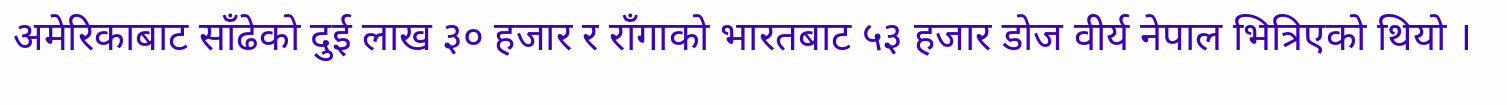अमेरिकाबाट साँढेको दुई लाख ३० हजार र राँगाको भारतबाट ५३ हजार डोज वीर्य नेपाल भित्रिएको थियो ।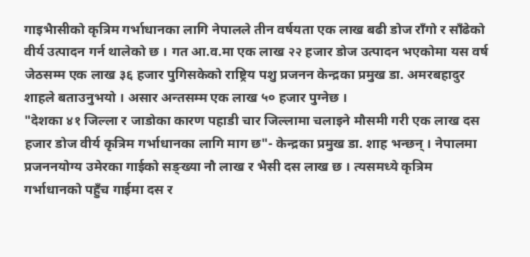गाइभैासीको कृत्रिम गर्भाधानका लागि नेपालले तीन वर्षयता एक लाख बढी डोज राँगो र साँढेको वीर्य उत्पादन गर्न थालेको छ । गत आ.व.मा एक लाख २२ हजार डोज उत्पादन भएकोमा यस वर्ष जेठसम्म एक लाख ३६ हजार पुगिसकेको राष्ट्रिय पशु प्रजनन केन्द्रका प्रमुख डा. अमरबहादुर शाहले बताउनुभयो । असार अन्तसम्म एक लाख ५० हजार पुग्नेछ ।
"देशका ४१ जिल्ला र जाडोका कारण पहाडी चार जिल्लामा चलाइने मौसमी गरी एक लाख दस हजार डोज वीर्य कृत्रिम गर्भाधानका लागि माग छ"- केन्द्रका प्रमुख डा. शाह भन्छन् । नेपालमा प्रजननयोग्य उमेरका गाईको सङ्ख्या नौ लाख र भैसी दस लाख छ । त्यसमध्ये कृत्रिम गर्भाधानको पहुँच गाईमा दस र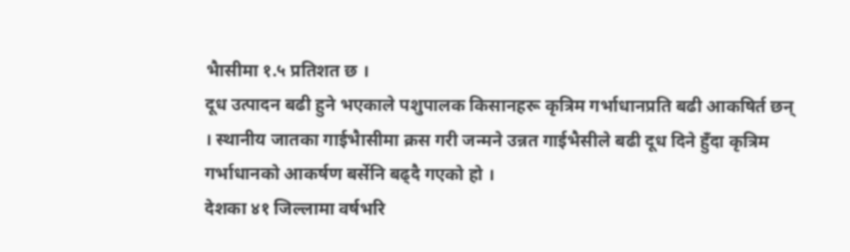भैासीमा १.५ प्रतिशत छ ।
दूध उत्पादन बढी हुने भएकाले पशुपालक किसानहरू कृत्रिम गर्भाधानप्रति बढी आकषिर्त छन् । स्थानीय जातका गाईभैासीमा क्रस गरी जन्मने उन्नत गाईभैसीले बढी दूध दिने हुँदा कृत्रिम गर्भाधानको आकर्षण बर्सेनि बढ्दै गएको हो ।
देशका ४१ जिल्लामा वर्षभरि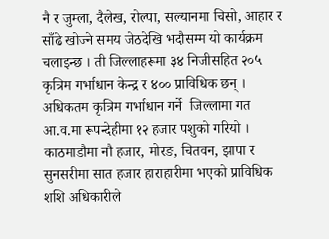नै र जुम्ला, दैलेख, रोल्पा, सल्यानमा चिसो, आहार र साँढे खोज्ने समय जेठदेखि भदौसम्म यो कार्यक्रम चलाइन्छ । ती जिल्लाहरूमा ३४ निजीसहित २०५ कृत्रिम गर्भाधान केन्द्र र ४०० प्राविधिक छन् ।
अधिकतम कृत्रिम गर्भाधान गर्ने  जिल्लामा गत आ.व.मा रूपन्देहीमा १२ हजार पशुको गरियो । काठमाडौमा नौ हजार, मोरङ, चितवन, झापा र सुनसरीमा सात हजार हाराहारीमा भएको प्राविधिक शशि अधिकारीले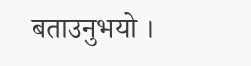बताउनुभयो ।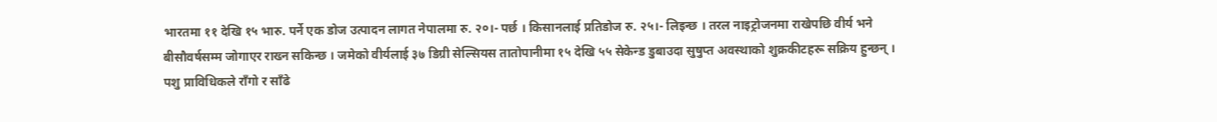भारतमा ११ देखि १५ भारु. पर्ने एक डोज उत्पादन लागत नेपालमा रु. २०।- पर्छ । किसानलाई प्रतिडोज रु. २५।- लिइन्छ । तरल नाइट्रोजनमा राखेपछि वीर्य भने बीसौवर्षसम्म जोगाएर राख्न सकिन्छ । जमेको वीर्यलाई ३७ डिग्री सेल्सियस तातोपानीमा १५ देखि ५५ सेकेन्ड डुबाउदा सुषुप्त अवस्थाको शुक्रकीटहरू सक्रिय हुन्छन् । पशु प्राविधिकले राँगो र साँढे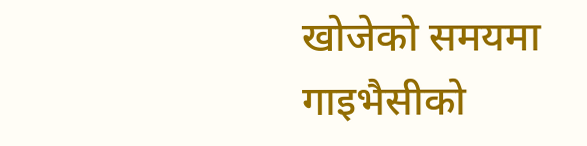खोजेको समयमा गाइभैसीको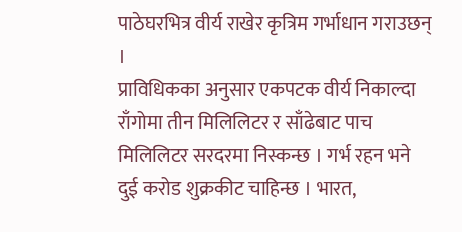पाठेघरभित्र वीर्य राखेर कृत्रिम गर्भाधान गराउछन् ।
प्राविधिकका अनुसार एकपटक वीर्य निकाल्दा राँगोमा तीन मिलिलिटर र साँढेबाट पाच मिलिलिटर सरदरमा निस्कन्छ । गर्भ रहन भने दुई करोड शुक्रकीट चाहिन्छ । भारत,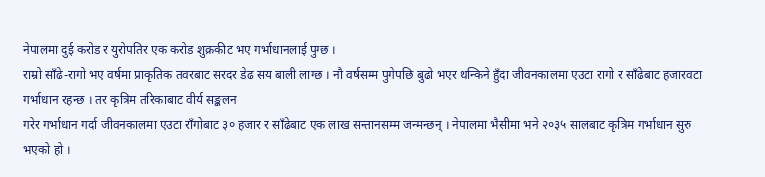नेपालमा दुई करोड र युरोपतिर एक करोड शुक्रकीट भए गर्भाधानलाई पुग्छ ।
राम्रो साँढे-रागो भए वर्षमा प्राकृतिक तवरबाट सरदर डेढ सय बाली लाग्छ । नौ वर्षसम्म पुगेपछि बुढो भएर थन्किने हुँदा जीवनकालमा एउटा रागो र साँढेबाट हजारवटा गर्भाधान रहन्छ । तर कृत्रिम तरिकाबाट वीर्य सङ्कलन
गरेर गर्भाधान गर्दा जीवनकालमा एउटा राँगोबाट ३० हजार र साँढेबाट एक लाख सन्तानसम्म जन्मन्छन् । नेपालमा भैसीमा भने २०३५ सालबाट कृत्रिम गर्भाधान सुरु भएको हो ।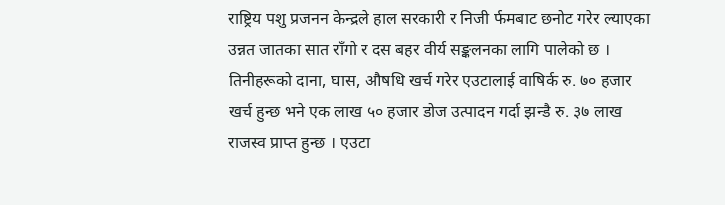राष्ट्रिय पशु प्रजनन केन्द्रले हाल सरकारी र निजी र्फमबाट छनोट गरेर ल्याएका उन्नत जातका सात राँगो र दस बहर वीर्य सङ्कलनका लागि पालेको छ ।
तिनीहरूको दाना, घास, औषधि खर्च गरेर एउटालाई वाषिर्क रु. ७० हजार खर्च हुन्छ भने एक लाख ५० हजार डोज उत्पादन गर्दा झन्डै रु. ३७ लाख राजस्व प्राप्त हुन्छ । एउटा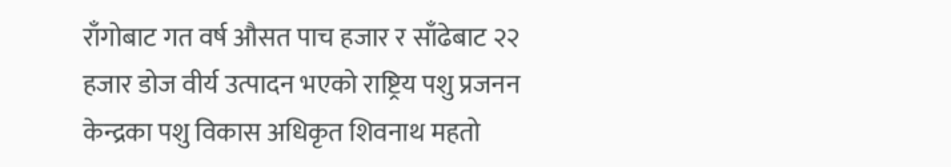राँगोबाट गत वर्ष औसत पाच हजार र साँढेबाट २२ हजार डोज वीर्य उत्पादन भएको राष्ट्रिय पशु प्रजनन केन्द्रका पशु विकास अधिकृत शिवनाथ महतो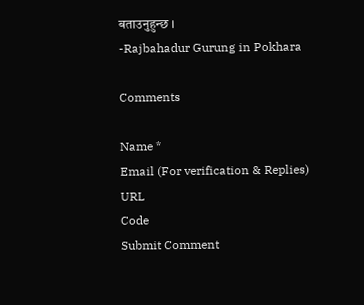बताउनुहुन्छ ।
-Rajbahadur Gurung in Pokhara

Comments

Name *
Email (For verification & Replies)
URL
Code
Submit Comment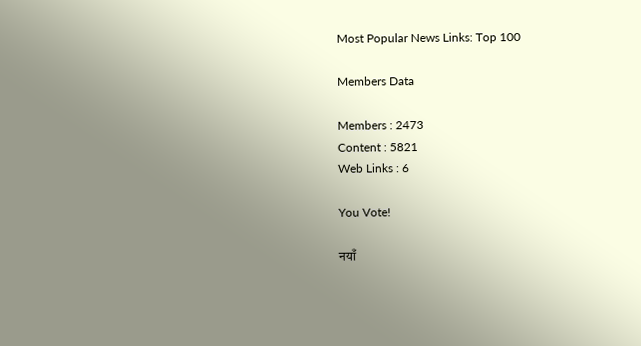Most Popular News Links: Top 100

Members Data

Members : 2473
Content : 5821
Web Links : 6

You Vote!

नयाँ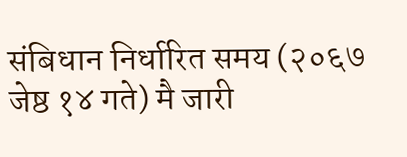संबिधान निर्धारित समय (२०६७ जेष्ठ १४ गते) मै जारी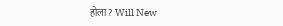होला? Will New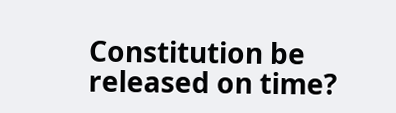Constitution be released on time?